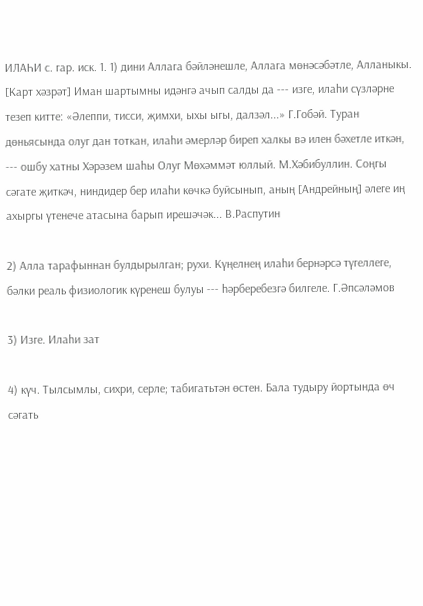ИЛАҺИ с. гар. иск. 1. 1) дини Аллага бәйләнешле, Аллага мөнәсәбәтле, Алланыкы. [Карт хәзрәт] Иман шартымны идәнгә ачып салды да --- изге, илаһи сүзләрне тезеп китте: «Әлеппи, тисси, җимхи, ыхы ыгы, далзәл...» Г.Гобәй. Туран дөньясында олуг дан тоткан, илаһи әмерләр биреп халкы вә илен бәхетле иткән, --- ошбу хатны Хәрәзем шаһы Олуг Мөхәммәт юллый. М.Хәбибуллин. Соңгы сәгате җиткәч, ниндидер бер илаһи көчкә буйсынып, аның [Андрейның] әлеге иң ахыргы үтенече атасына барып ирешәчәк... В.Распутин

2) Алла тарафыннан булдырылган; рухи. Күңелнең илаһи бернәрсә түгеллеге, бәлки реаль физиологик күренеш булуы --- һәрберебезгә билгеле. Г.Әпсәләмов

3) Изге. Илаһи зат

4) күч. Тылсымлы, сихри, серле; табигатьтән өстен. Бала тудыру йортында өч сәгать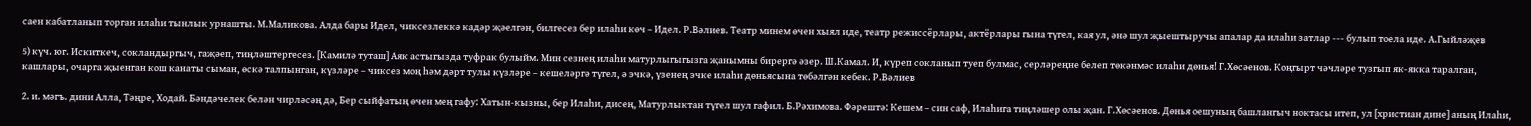саен кабатланып торган илаһи тынлык урнашты. М.Маликова. Алда бары Идел, чиксезлеккә кадәр җәелгән, билгесез бер илаһи көч – Идел. Р.Вәлиев. Театр минем өчен хыял иде, театр режиссёрлары, актёрлары гына түгел, кая ул, әнә шул җыештыручы апалар да илаһи затлар --- булып тоела иде. А.Гыйләҗев

5) күч. юг. Искиткеч, сокландыргыч, гаҗәеп, тиңләштергесез. [Камилә туташ] Аяк астыгызда туфрак булыйм. Мин сезнең илаһи матурлыгыгызга җанымны бирергә әзер. Ш.Камал. И, күреп сокланып туеп булмас, серләреңне белеп төкәнмәс илаһи дөнья! Г.Хөсәенов. Коңгырт чәчләре тузгып як-якка таралган, кашлары, очарга җыенган кош канаты сыман, өскә талпынган, күзләре – чиксез моң һәм дәрт тулы күзләре – кешеләргә түгел, ә эчкә, үзенең эчке илаһи дөньясына төбәлгән кебек. Р.Вәлиев

2. и. мәгъ. дини Алла, Тәңре, Ходай. Бәндәчелек белән чирләсәң дә, Бер сыйфатың өчен мең гафу: Хатын-кызны, бер Илаһи, дисең, Матурлыктан түгел шул гафил. Б.Рәхимова. Фәрештә: Кешем – син саф, Илаһига тиңләшер олы җан. Г.Хөсәенов. Дөнья оешуның башлангыч ноктасы итеп, ул [христиан дине] аның Илаһи,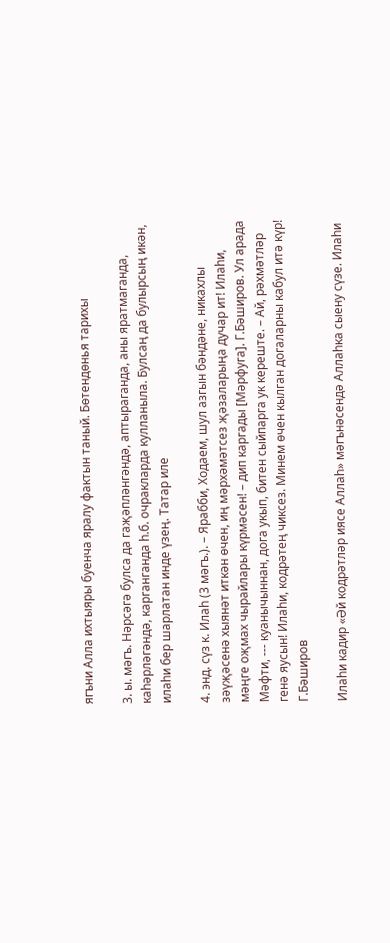ягъни Алла ихтыяры буенча яралу фактын таный. Бөтендөнья тарихы

3. ы. мәгъ. Нәрсәгә булса да гаҗәпләнгәндә, аптыраганда, аны яратмаганда, каһәрләгәндә, карганганда һ.б. очракларда кулланыла. Булсаң да булырсың икән, илаһи бер шарлатан инде үзең. Татар иле

4. энд. сүз к. Илаһ (3 мәгъ.). – Ярабби, Ходаем, шул азгын бәндәне, никахлы зәүҗәсенә хыянәт иткән өчен, иң мәрхәмәтсез җәзаларыңа дучар ит! Илаһи, мәңге оҗмах чырайлары күрмәсен! – дип каргады [Мәрфуга]. Г.Бәширов. Ул арада Мәфти, --- куанычыннан, дога укып, битен сыйпарга ук кереште. – Ай, рәхмәтләр генә яусын! Илаһи, кодрәтең чиксез. Минем өчен кылган догаларны кабул итә күр! Г.Бәширов

Илаһи кадир «Әй кодрәтләр иясе Аллаһ» мәгънәсендә Аллаһка сыену сүзе. Илаһи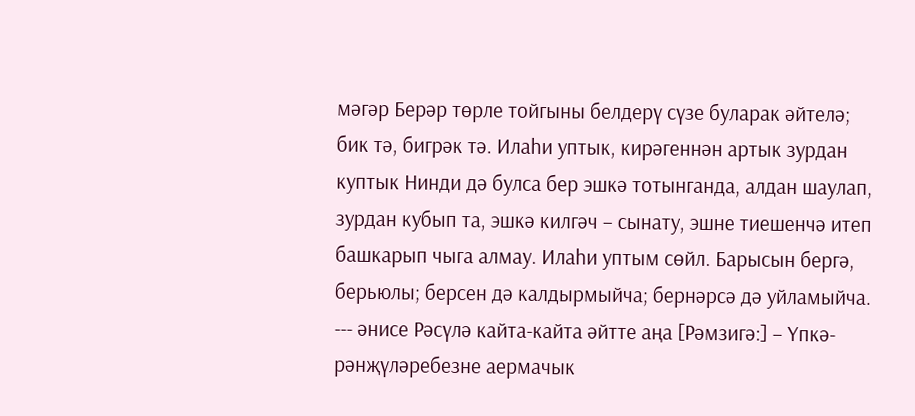мәгәр Берәр төрле тойгыны белдерү сүзе буларак әйтелә; бик тә, бигрәк тә. Илаһи уптык, кирәгеннән артык зурдан куптык Нинди дә булса бер эшкә тотынганда, алдан шаулап, зурдан кубып та, эшкә килгәч – сынату, эшне тиешенчә итеп башкарып чыга алмау. Илаһи уптым сөйл. Барысын бергә, берьюлы; берсен дә калдырмыйча; бернәрсә дә уйламыйча. --- әнисе Рәсүлә кайта-кайта әйтте аңа [Рәмзигә:] – Үпкә-рәнҗүләребезне аермачык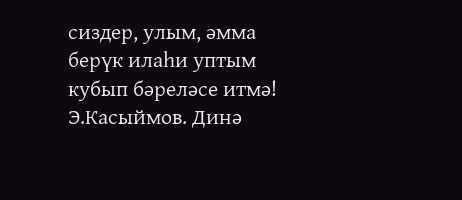сиздер, улым, әмма берүк илаһи уптым кубып бәреләсе итмә! Э.Касыймов. Динә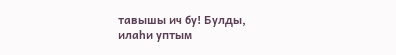тавышы ич бу! Булды, илаһи уптым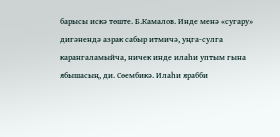барысы искә төште. Б.Камалов. Инде менә «сугару» дигәнендә азрак сабыр итмичә, уңга-сулга карангаламыйча, ничек инде илаһи уптым гына ябышасың, ди. Сөембикә. Илаһи ярабби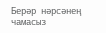Берәр нәрсәнең чамасыз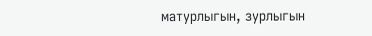матурлыгын, зурлыгын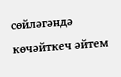сөйләгәндә көчәйткеч әйтем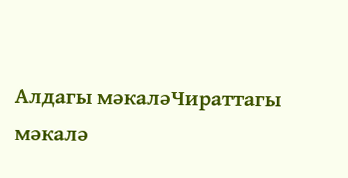Алдагы мәкаләЧираттагы мәкалә